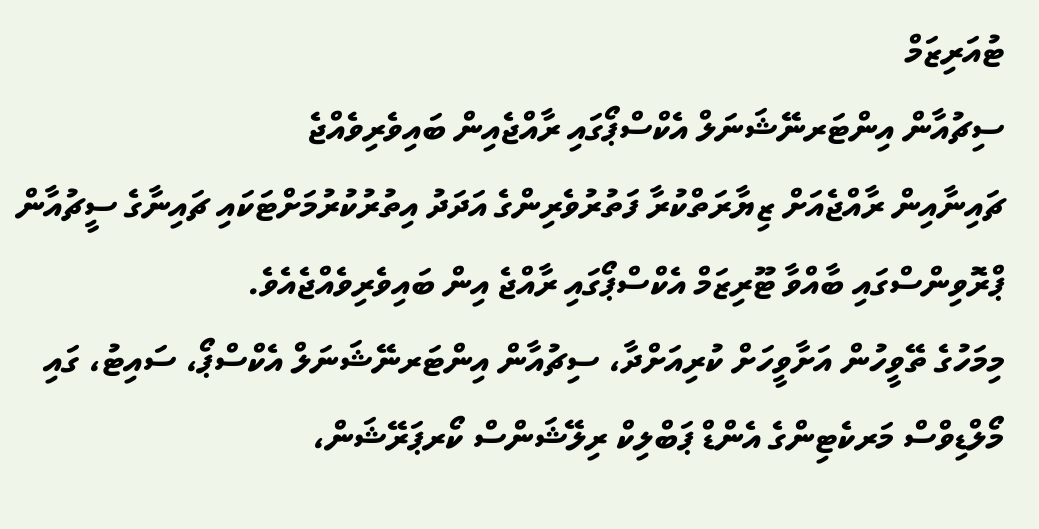ޓުއަރިޒަމް
ސިޗުއާން އިންޓަރނޭޝަނަލް އެކްސްޕޯގައި ރާއްޖެއިން ބައިވެރިވެއްޖެ
ޗައިނާއިން ރާއްޖެއަށް ޒިޔާރަތްކުރާ ފަތުރުވެރިންގެ އަދަދު އިތުރުކުރުމަށްޓަކައި ޗައިނާގެ ސީޗުއާން ޕްރޮވިންސްގައި ބާއްވާ ޓޫރިޒަމް އެކްސްޕޯގައި ރާއްޖެ އިން ބައިވެރިވެއްޖެއެވެ.
މިމަހުގެ ތޭވީހުން އަށާވީހަށް ކުރިއަށްދާ، ސިޗުއާން އިންޓަރނޭޝަނަލް އެކްސްޕޯ، ސައިޓު، ގައި މޯލްޑިވްސް މަރކެޓިންގެ އެންޑް ޕަބްލިކް ރިލޭޝަންސް ކޯރޕަރޭޝަން،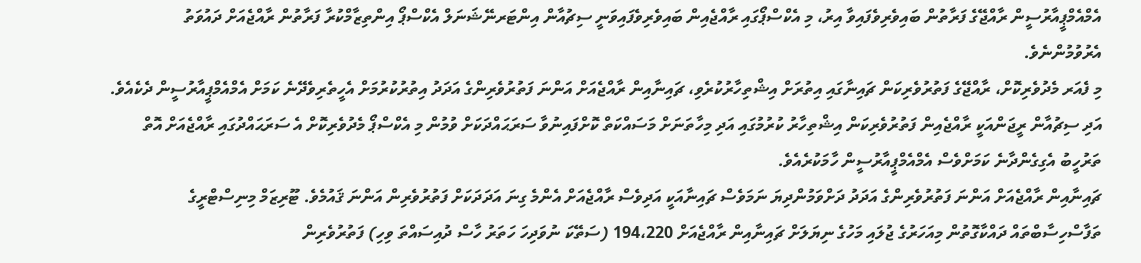އެމްއެމްޕީއާރުސީން ރާއްޖޭގެ ފަރާތުން ބައިވެރިވެފައިވާ އިރު، މި އެކްސްޕޯގައި ރާއްޖެއިން ބައިވެރިވެފައިވަނީ ސިޗުއާން އިންޓަރނޭޝަނަލް އެކްސްޕޯ އިންތިޒާމްކުރާ ފަރާތުން ރާއްޖެއަށް ދައުވަތު އެރުވުމުންނެވެ.
މި ފެއަރ މެދުވެރިކޮށް، ރާއްޖޭގެ ފަތުރުވެރިކަން ޗައިނާގައި އިތުރަށް އިޝްތިހާރުކުރެވި، ޗައިނާއިން ރާއްޖެއަށް އަންނަ ފަތުރުވެރިންގެ އަދަދު އިތުރުކުރުމަށް އެހީތެރިވެދޭނެ ކަމަށް އެމްއެމްޕީއާރުސީން ދެކެއެވެ. އަދި ސިޗުއާން ރީޖަންއަކީ ރާއްޖެއިން ފަތުރުވެރިކަން އިޝްތިހާރު ކުރުމުގައި އަދި މިހާތަނަށް މަސައްކަތް ކޮށްފައިނުވާ ސަރަޙައްދަކަށް ވުމުން މި އެކްސްޕޯ މެދުވެރިކޮށް އެ ސަރަޙައްދުގައި ރާއްޖެއަށް އޮތް ތަރުހީބު އެގިގެންދާނެ ކަމަށްވެސް އެމްއެމްޕީއާރުސީން ހާމަކުރެއެވެ.
ޗައިނާއިން ރާއްޖެއަށް އަންނަ ފަތުރުވެރިންގެ އަދަދު ދަށްވަމުންދިޔަ ނަމަވެސް ޗައިނާއަކީ އަދިވެސް ރާއްޖެއަށް އެންމެ ގިނަ އަދަދަކަށް ފަތުރުވެރިން އަންނަ ޤައުމެވެ. ޓޫރިޒަމް މިނިސްޓްރީގެ ތަފާސްހިސާބްތައް ދައްކާގޮތުން މިއަހަރުގެ ޖުލައި މަހުގެ ނިޔަލަށް ޗައިނާއިން ރާއްޖެއަށް 194،220 (ސަތޭކަ ނުވަދިހަ ހަތަރު ހާސް ދުއިސައްތަ ވިހި) ފަތުރުވެރިން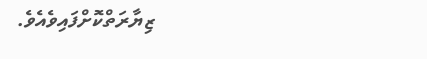ޒިޔާރަތްކޮށްފައިވެއެވެ.